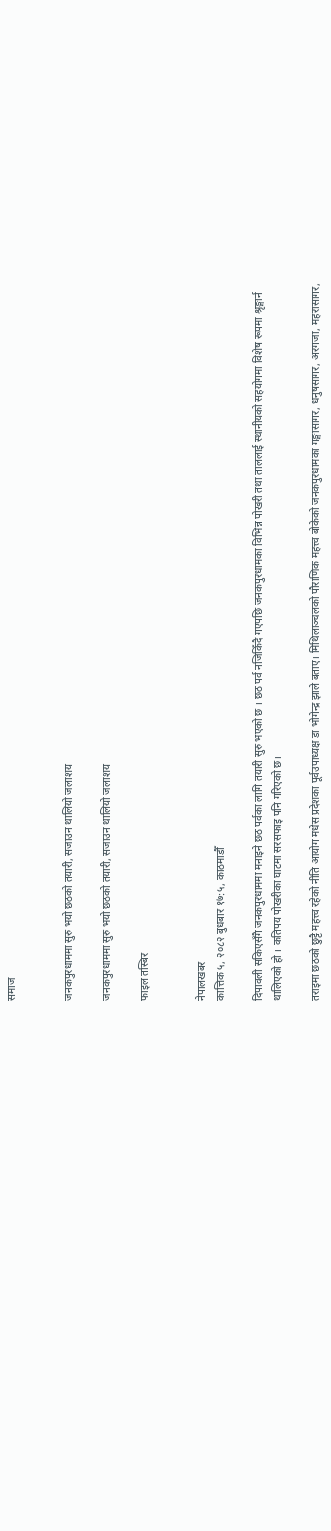समाज


जनकपुरधाममा सुरु भयो छठको तयारी, सजाउन थालियो जलाशय

जनकपुरधाममा सुरु भयो छठको तयारी, सजाउन थालियो जलाशय

फाइल तस्बिर


नेपालखबर
कात्तिक ५, २०८२ बुधबार १७:५, काठमाडौँ

दिपावली सकिएसँगै जनकपुरधाममा मनाइने छठ पर्वका लागि तयारी सुरु भएको छ । छठ पर्व नजिकिँदै गएपछि जनकपुरधामका विभिन्न पोखरी तथा ताललाई स्थानीयको सहयोगमा विशेष रूपमा श्रृङ्गार्न थालिएको हो । कतिपय पोखरीका घाटमा सरसफाइ पनि गरिएको छ।

तराइमा छठको छुट्टै महत्त्व रहेको नीति आयोग मधेस प्रदेशका पूर्वउपाध्यक्ष डा भोगेन्द्र झाले बताए। मिथिलाञ्चलको पौराणिक महत्त्व बोकेको जनकपुरधामका गङ्गासागर, धनुषसागर, अरगजा, महरासागर,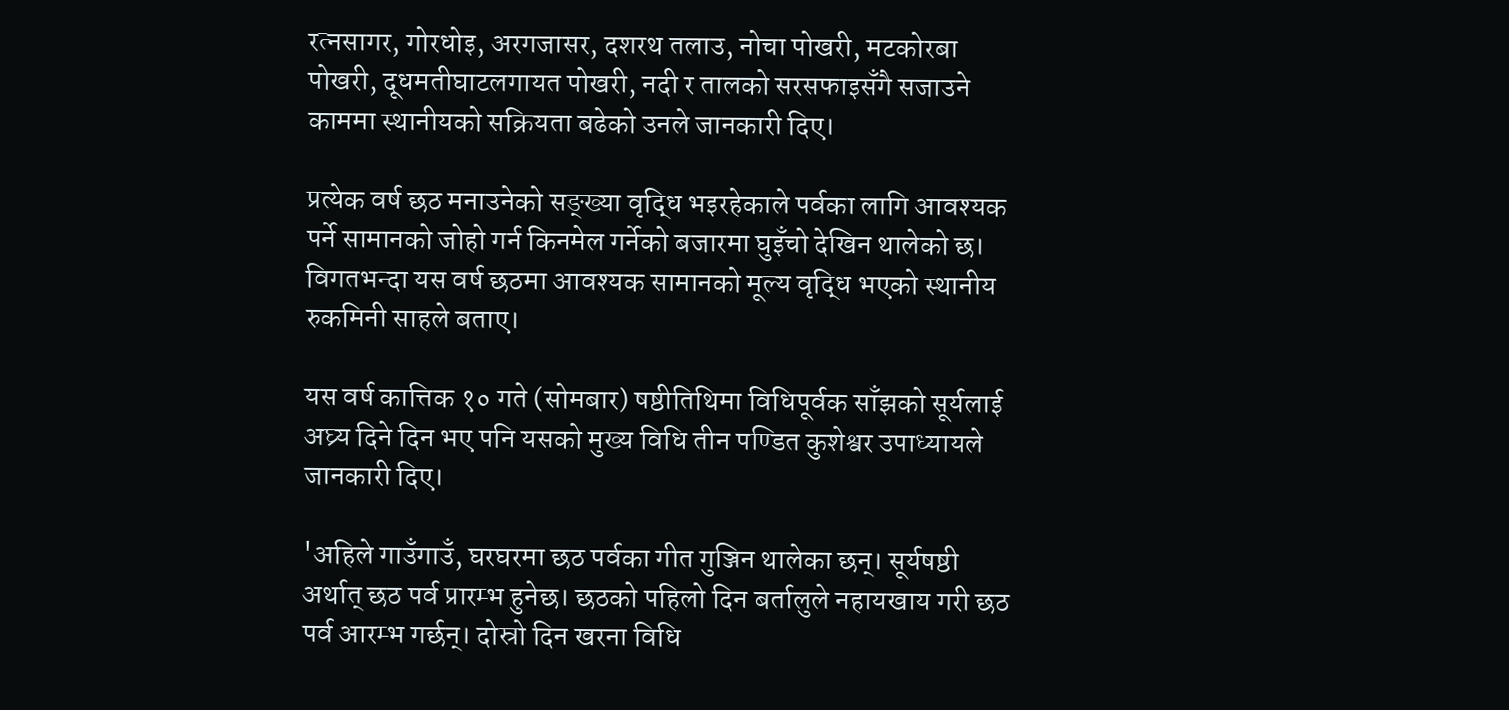रत्नसागर, गोरधोइ, अरगजासर, दशरथ तलाउ, नोचा पोखरी, मटकोरबा पोखरी, दूधमतीघाटलगायत पोखरी, नदी र तालको सरसफाइसँगै सजाउने काममा स्थानीयको सक्रियता बढेको उनले जानकारी दिए।

प्रत्येक वर्ष छठ मनाउनेको सङ्ख्या वृद्धि भइरहेकाले पर्वका लागि आवश्यक पर्ने सामानको जोहो गर्न किनमेल गर्नेको बजारमा घुइँचो देखिन थालेको छ। विगतभन्दा यस वर्ष छठमा आवश्यक सामानको मूल्य वृद्धि भएको स्थानीय रुकमिनी साहले बताए।

यस वर्ष कात्तिक १० गते (सोमबार) षष्ठीतिथिमा विधिपूर्वक साँझको सूर्यलाई अघ्र्य दिने दिन भए पनि यसको मुख्य विधि तीन पण्डित कुशेश्वर उपाध्यायले जानकारी दिए।

'अहिले गाउँगाउँ, घरघरमा छठ पर्वका गीत गुञ्जिन थालेका छन्। सूर्यषष्ठी अर्थात् छठ पर्व प्रारम्भ हुनेछ। छठको पहिलो दिन बर्तालुले नहायखाय गरी छठ पर्व आरम्भ गर्छन्। दोस्रो दिन खरना विधि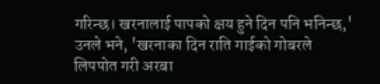गरिन्छ। खरनालाई पापको क्षय हुने दिन पनि भनिन्छ,' उनले भने, 'खरनाका दिन राति गाईको गोबरले लिपपोत गरी अरबा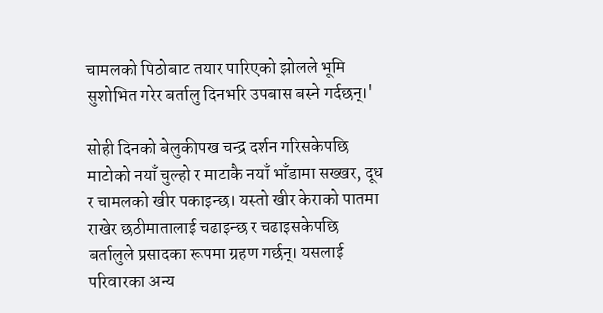चामलको पिठोबाट तयार पारिएको झोलले भूमि सुशोभित गरेर बर्तालु दिनभरि उपबास बस्ने गर्दछन्।'

सोही दिनको बेलुकीपख चन्द्र दर्शन गरिसकेपछि माटोको नयाँ चुल्हो र माटाकै नयाँ भाँडामा सख्खर, दूध र चामलको खीर पकाइन्छ। यस्तो खीर केराको पातमा राखेर छठीमातालाई चढाइन्छ र चढाइसकेपछि बर्तालुले प्रसादका रूपमा ग्रहण गर्छन्। यसलाई परिवारका अन्य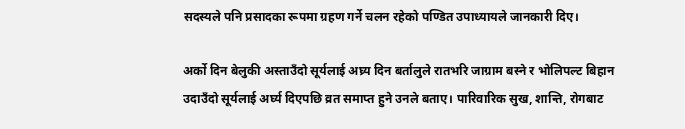सदस्यले पनि प्रसादका रूपमा ग्रहण गर्ने चलन रहेको पण्डित उपाध्यायले जानकारी दिए।

अर्को दिन बेलुकी अस्ताउँदो सूर्यलाई अघ्र्य दिन बर्तालुले रातभरि जाग्राम बस्ने र भोलिपल्ट बिहान उदाउँदो सूर्यलाई अर्घ्य दिएपछि व्रत समाप्त हुने उनले बताए। पारिवारिक सुख, शान्ति, रोगबाट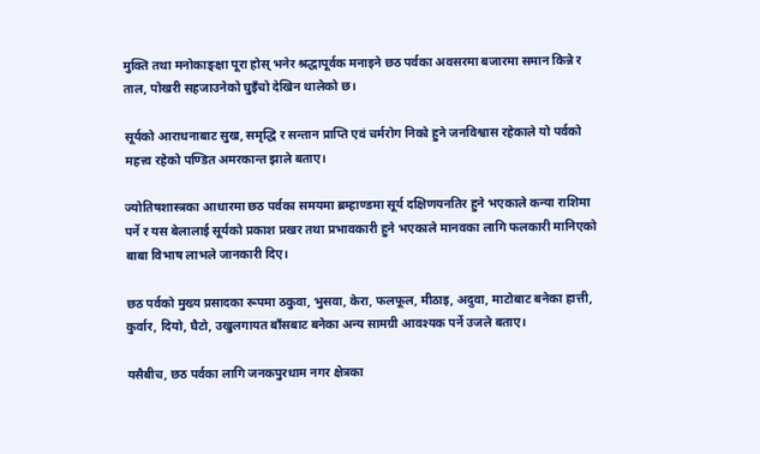मुक्ति तथा मनोकाङ्क्षा पूरा होस् भनेर श्रद्धापूर्वक मनाइने छठ पर्वका अवसरमा बजारमा समान किन्ने र ताल, पोखरी सहजाउनेको घुइँचो देखिन थालेको छ।

सूर्यको आराधनाबाट सुख, समृद्धि र सन्तान प्राप्ति एवं चर्मरोग निको हुने जनविश्वास रहेकाले यो पर्वको महत्त्व रहेको पण्डित अमरकान्त झाले बताए।

ज्योतिषशास्त्रका आधारमा छठ पर्वका समयमा ब्रम्हाण्डमा सूर्य दक्षिणयनतिर हुने भएकाले कन्या राशिमा पर्ने र यस बेलालाई सूर्यको प्रकाश प्रखर तथा प्रभावकारी हुने भएकाले मानवका लागि फलकारी मानिएको बाबा विभाष लाभले जानकारी दिए।

छठ पर्वको मुख्य प्रसादका रूपमा ठकुवा, भुसवा, केरा, फलफूल, मीठाइ, अदुवा, माटोबाट बनेका हात्ती, कुर्वार, दियो, घैटो, उखुलगायत बाँसबाट बनेका अन्य सामग्री आवश्यक पर्ने उजले बताए।

यसैबीच, छठ पर्वका लागि जनकपुरधाम नगर क्षेत्रका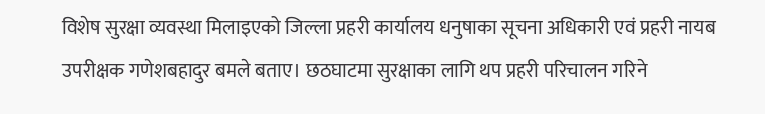विशेष सुरक्षा व्यवस्था मिलाइएको जिल्ला प्रहरी कार्यालय धनुषाका सूचना अधिकारी एवं प्रहरी नायब उपरीक्षक गणेशबहादुर बमले बताए। छठघाटमा सुरक्षाका लागि थप प्रहरी परिचालन गरिने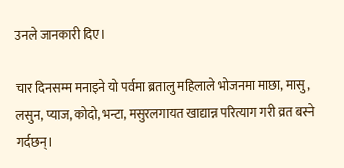उनले जानकारी दिए।

चार दिनसम्म मनाइने यो पर्वमा ब्रतालु महिलाले भोजनमा माछा, मासु, लसुन, प्याज, कोदो, भन्टा, मसुरलगायत खाद्यान्न परित्याग गरी व्रत बस्ने गर्दछन्।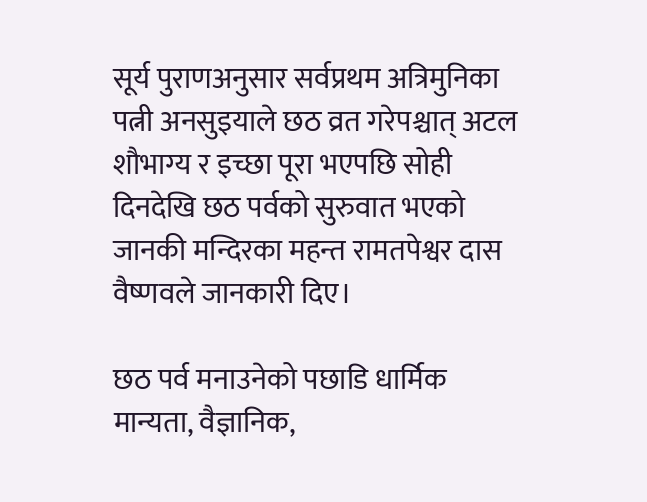सूर्य पुराणअनुसार सर्वप्रथम अत्रिमुनिका पत्नी अनसुइयाले छठ व्रत गरेपश्चात् अटल शौभाग्य र इच्छा पूरा भएपछि सोही दिनदेखि छठ पर्वको सुरुवात भएको जानकी मन्दिरका महन्त रामतपेश्वर दास वैष्णवले जानकारी दिए।

छठ पर्व मनाउनेको पछाडि धार्मिक मान्यता, वैज्ञानिक,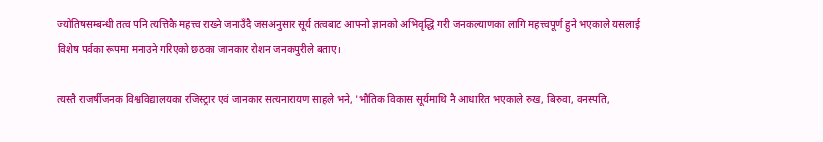ज्योतिषसम्बन्धी तत्व पनि त्यत्तिकै महत्त्व राख्ने जनाउँदै जसअनुसार सूर्य तत्वबाट आफ्नो ज्ञानको अभिवृद्धि गरी जनकल्याणका लागि महत्त्वपूर्ण हुने भएकाले यसलाई विशेष पर्वका रूपमा मनाउने गरिएको छठका जानकार रोशन जनकपुरीले बताए।

त्यस्तै राजर्षीजनक विश्वविद्यालयका रजिस्ट्रार एवं जानकार सत्यनारायण साहले भने, 'भौतिक विकास सूर्यमाथि नै आधारित भएकाले रुख, बिरुवा, वनस्पति,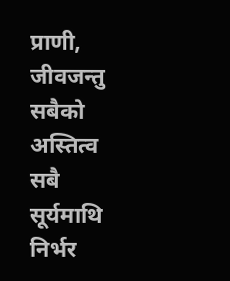प्राणी, जीवजन्तु सबैको अस्तित्व सबै सूर्यमाथि निर्भर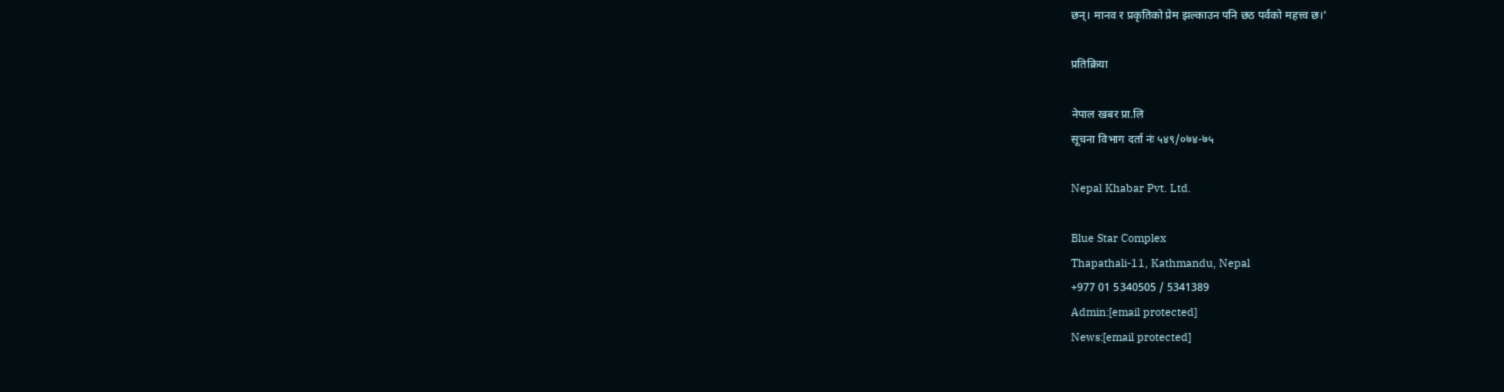छन्। मानव र प्रकृतिको प्रेम झल्काउन पनि छठ पर्वको महत्त्व छ।'

प्रतिक्रिया

नेपाल खबर प्रा.लि
सूचना विभाग दर्ता नंः ५४९/०७४-७५

Nepal Khabar Pvt. Ltd.

Blue Star Complex
Thapathali-11, Kathmandu, Nepal
+977 01 5340505 / 5341389
Admin:[email protected]
News:[email protected]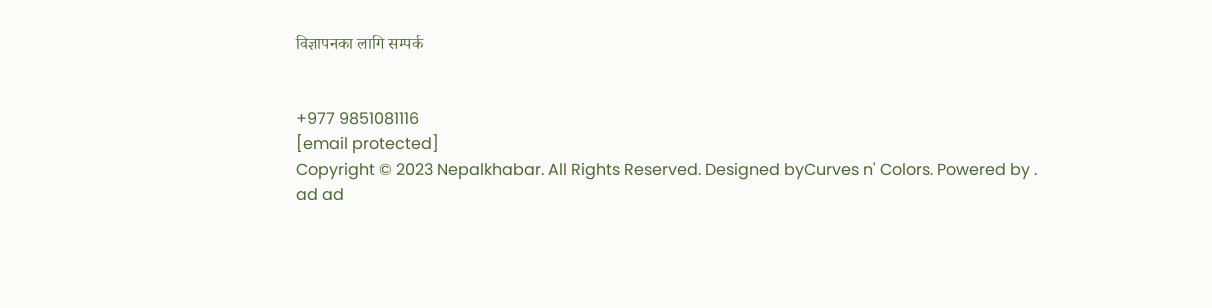विज्ञापनका लागि सम्पर्क


+977 9851081116
[email protected]
Copyright © 2023 Nepalkhabar. All Rights Reserved. Designed byCurves n' Colors. Powered by .
ad ad